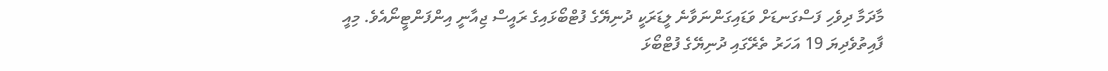މާދަމާ ދިވެހި ފަސްގަނޑަށް ވަޑައިގަންނަވާނެ ލީޑަރަކީ ދުނިޔޭގެ ފުޓްބޯޅައިގެ ރައީސް ޖިއާނީ އިންފަންޓީނޯއެވެ. މިއީ ފާއިތުވެދިޔަ 19 އަހަރު ތެރޭގައި ދުނިޔޭގެ ފުޓްބޯޅަ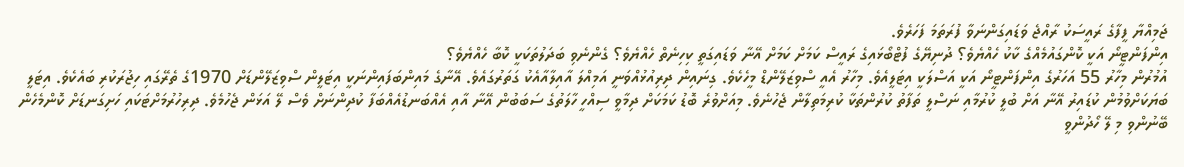ޖަމިއްޔާ ފީފާގެ ރައީސަކު ރާއްޖެ ވަޑައިގަންނަވާ ފުރަތަމަ ފަހަރެވެ.
އިންފަންޓީނޯ އަކީ ކޮންގައުމެއްގެ ކާކު ހެއްޔެވެ؟ ދުނިޔޭގެ ފުޓްބޯޅައިގެ ރައީސް ކަމަށް ކަމަށް އޭނާ ވަޑައިގަތީ ކިހިނެތް ހެއްޔެވެ؟ ގެންނެވި ބަދަލުތަކަކީ ކޮބާ ހެއްޔެވެ؟
އުމުރުން މިހާރު 55 އަހަރުގެ އިންފަންޓީނޯ އަކީ އަސްލަކީ އިޓަލީއެވެ. މިހާރު އެއީ ސްވިޒަލޭންޑް މީހެކެވެ. ގިނައިން ދިރިއުޅުއްވަނީ އަމިއްލަ އާއިލާއާއެކު ގަތަރުގައެވެ. އޭނާގެ މައިންބަފައިންނަކީ އިޓަލީން ސްވިޒަލޭންޑަށް 1970ގެ ތެރޭގައި ހިޖުރަކުރި ބައެކެވެ. އިޓަލީ ބަޔަކަށްވުމުން ކުޑައިރު އޭނާ އަށް ބުލީ ކުރުމާއި ނަސްލީ ތަފާތު ކުރުންތަކާ ކުރިމަތިލާން ޖެހުނެވެ. މިއަށްވުރެ ބޮޑު ކަމަކަށް ދިމާވީ ސިއްހީ ހާލަތުގެ ސަބަބުން އޭނާ އާއި އެއްބަނޑުއެއްބަފާ ކުދިންނަށް ވެސް ލޭ އަޅަން ޖެހުމެވެ. ދިރިހުރުމަށްޓަކައި ހަށިގަނޑަށް ކޮންމެހެން ބޭނުންވި މި ލޭ ހޯދުންވީ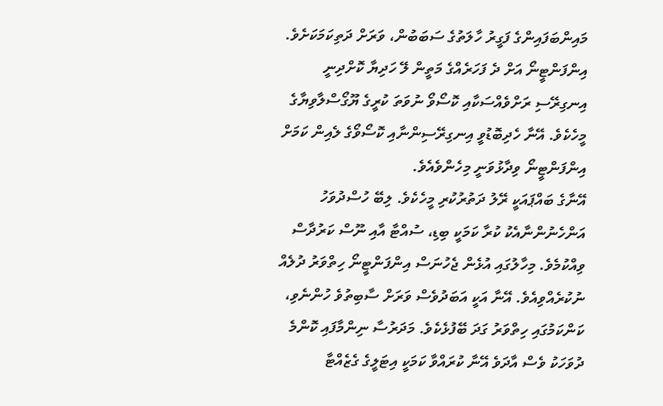މައިންބަފައިންގެ ފަގީރު ހާލަތުގެ ސަބަބުން، ވަރަށް ދަތިކަމަކަށެވެ. އިންފަންޓީނޯ އަށް ދެ ފަހަރެއްގެ މަތީން ލޭ ހަދިޔާ ކޮށްދިނީ އިނގިރޭސި ރަށްވެއްސަކާއި ކޮސޯވޯ ނުވަތަ ކުރީގެ ޔޫގޯސްލާވިޔާގެ މީހެކެވެ. އޭނާ ހެދިބޮޑުވީ އިނގިރޭސިންނާއި ކޮސޯވޯގެ ލެއިން ކަމަށް އިންފަންޓީނޯ ވިދާޅުވަނީ މިހެންވެއެވެ.
އޭނާގެ ބައްޕައަކީ ރޭލު ދަތުރުކުރި މީހެކެވެ. ލިބޭ ހުސްދުވަހު އަންހެނުންނާއެކު ކުރާ ކަމަކީ ބިޑި، ސުއްޓާ އާއި ނޫސް ކަރުދާސް ވިއްކުމެވެ. މިހާލުގައި އުޅެން ޖެހުނަސް އިންފަންޓީނޯ ހިތްވަރު ދުލެއް ނުކުރެއްވިއެވެ. އޭނާ އަކީ އަބަދުވެސް ވަރަށް ސާބިތުވެ ހުންނެވި، ކަންކަމުގައި ހިތްވަރު ގަދަ ބޭފުޅެކެވެ. މަދަރުސާ ނިންމާފައި ކޮންމެ ދުވަހަކު ވެސް އާދަވެ އޭނާ ކުރައްވާ ކަމަކީ އިޓަލީގެ ގެޒެއްޓާ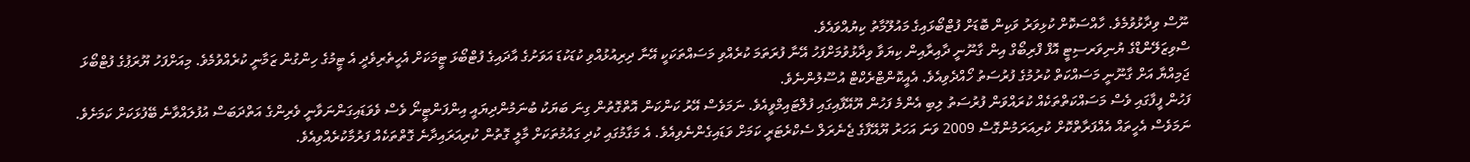ނޫސް ވިދާޅުވުމެވެ. ހާއްސަކޮށް ކުޅިވަރު ވަކިން ބޮޑަށް ފުޓްބޯޅައިގެ މައުލޫމާތު ކިޔުއްވައެވެ.
ސްވިޒަލޭންޑްގެ ޔުނިވަރސިޓީ އޮފް ފްރިބޯގް އިން ގާނޫނީ ދާއިރާއިން ކިޔަވާ ވިދާޅުވުމަށްފަހު އޭނާ ފުރަތަމަ ކުރެއްވި މަސައްތަކަކީ އޭނާ ދިރިއުޅުއްވި ކުޑަކުޑަ އަވަށުގެ އާދައިގެ ފުޓްބޯޅަ ޓީމަކަށް އެހީތެރިވެދީ އެ ޓީމުގެ ހިންގުން ޒަމާނީ ކުރެއްވުމެވެ. މިއަށްފަހު ޔޫރަޕުގެ ފުޓްބޯޅަ ޖަމިއްޔާ އަށް ގާނޫނީ މަސައްކަތް ކުރުމުގެ ފުރުސަތު ހޯއްދެވިއެވެ. އެއީކޮންޓްރެކްޓް އުސޫލުންނެވެ.
ފަހުން ފީފާގައި ވެސް މަސައްކަތްތަކެއް ކުރައްވަން ފުރުސަތު ލިބި އެންމެ ފަހުން ޔޫއޭފާއިގައި ފުލްޓައިމްވީއެވެ. ނަމަވެސް އޭރު ކަންކަން އޮތްގޮތުން ގިނަ ބަޔަކު ބުނަމުންދިޔައީ އިންފަންޓީނޯ ވެސް ވެވަޑައިގަންނަވާނީ ވެރިންގެ އަތްދަބަސް އުފުލައްވާނެ ބޭފުޅަކަށް ކަމަށެވެ. ނަމަވެސް އެހީތައް އެއްފަރާތްކޮށް ކުރިއަރަމުންގޮސް 2009 ވަނަ އަހަރު ޔޫއޭފާގެ ޖެނެރަލް ސެކްރެޓަރީ ކަމަށް ވަޑައިގެންނެވިއެވެ. އެ މަގާމުގައި ކުދި ގައުމުތަކަށް މާލީ ގޮތުން ކުރިއަރައިދާނެ ގޮތްތަކެއް ފަރުމާކުރެއްވިއެވެ.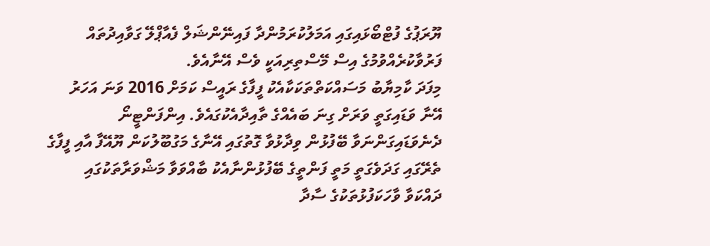ޔޫރަޕުގެ ފުޓްބޯޅައިގައި އަމަލުކުރަމުންދާ ފައިނޭންޝަލް ފެއާޕްލޭ ގަވާއިދުތައް ފަރުވާކުރެއްވުމުގެ އިސް މޭސްތިރިއަކީ ވެސް އޭނާއެވެ.
މިފަދަ ކާމިޔާބު މަސައްކަތްތަކަކާއެކު ފީފާގެ ރައީސް ކަމަށް 2016 ވަނަ އަހަރު އޭނާ ވަޑައިގަތީ ވަރަށް ގިނަ ބައެއްގެ ތާއިދާއެކުގައެވެ. އިންފަންޓީނޯ ދެނެވަޑައިގަންނަވާ ބޭފުޅުން ވިދާޅުވާ ގޮތުގައި އޭނާގެ މަގުބޫލުކަން ޔޫއޭފާ އާއި ފީފާގެ ތެރޭގައި ގަދަވެގަތީ މަތީ ފަންތީގެ ބޭފުޅުންނާއެކު ބާއްވަވާ މަޝްވަރާތަކުގައި ދައްކަވާ ވާހަކަފުޅުތަކުގެ ސާދާ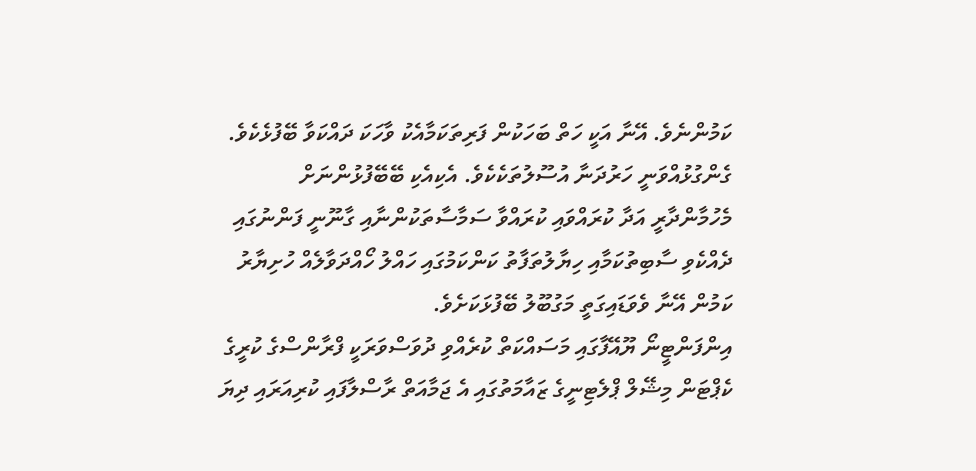ކަމުންނެވެ. އޭނާ އަކީ ހަތް ބަހަކުން ފަރިތަކަމާއެކު ވާހަކަ ދައްކަވާ ބޭފުޅެކެވެ. ގެންގުޅުއްވަނީ ހަރުދަނާ އުސޫލުތަކެކެވެ. އެކިއެކި ބޭބޭފުޅުންނަށް މެހުމާންދާރީ އަދާ ކުރައްވައި ކުރައްވާ ސަމާސާތަކުންނާއި ގާނޫނީ ފަންނުގައި ދެއްކެވި ސާބިތުކަމާއި ހިޔާލުތަފާތު ކަންކަމުގައި ހައްލު ހޯއްދަވާލެއް ހުށިޔާރު ކަމުން އޭނާ ވެވަޑައިގަތީ މަގުބޫލު ބޭފުޅަކަށެވެ.
އިންފަންޓީނޯ ޔޫއޭފާގައި މަސައްކަތް ކުރެއްވި ދުވަސްވަރަކީ ފްރާންސްގެ ކުރީގެ ކެޕްޓަން މިޝޭލް ޕްލެޓިނީގެ ޒައާމަތުގައި އެ ޖަމާއަތް ރާސްލާފައި ކުރިއަރައި ދިޔަ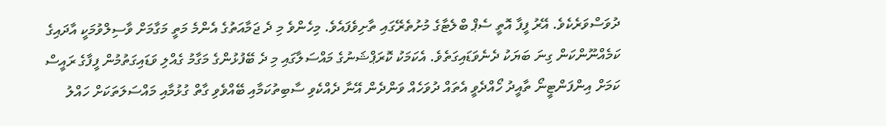ދުވަސްވަރެކެވެ. އޭރު ފީފާ އޮތީ ސެޕް ބްލެޓާގެ މުށުތެރޭގައި ތާށިވެފައެވެ. މިހެންވެ މި ދެ ޖަމާއަތުގެ އެންމެ މަތީ މަގާމަށް ވާސިލްވުމަކީ އާދައިގެ ކަމެއްނޫންކަން ގިނަ ބަޔަކު ދެނެވަޑައިގަތެވެ. އެކަމަކު ކޮރަޕްޝަނުގެ މައްސަލާގައި މި ދެ ބޭފުޅުންގެ މަގާމު ގެއްލި ވަޑައިގަތުމުން ފީފާގެ ރައީސް ކަމަށް އިންފަންޓީނޯ ތާއީދު ހޯއްދެވީ އެތައް ދުވަހެއް ވަންދެން އޭނާ ދެއްކެވި ސާބިތުކަމާއި ބޭއްވެވި ގާތް ގުޅުމާއި މައްސަލަތަކަށް ހައްލު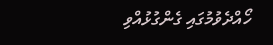ހޯއްދެވުމުގައި ގެންގުޅުއްވި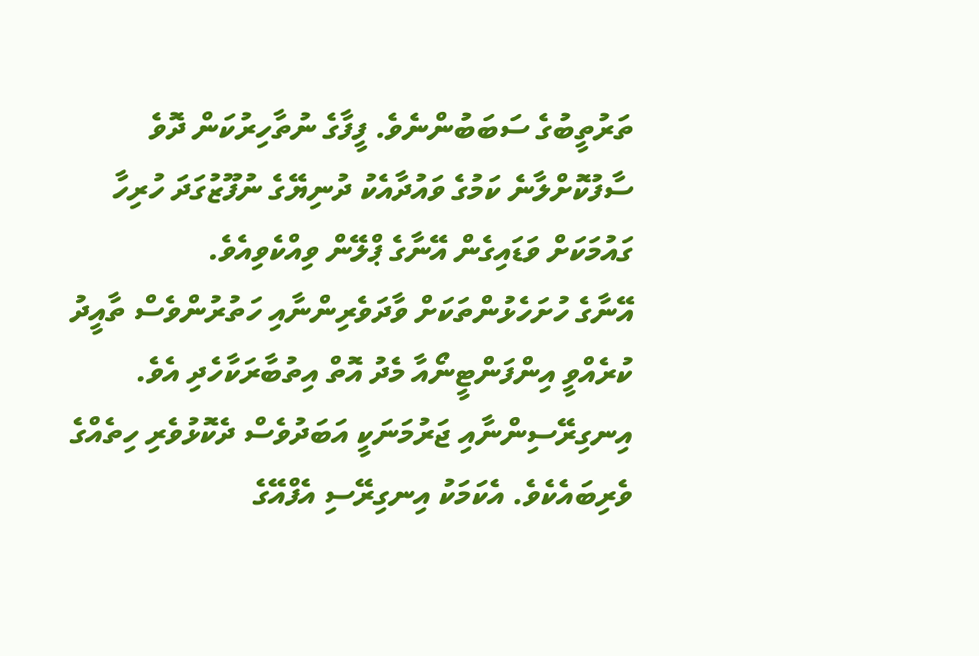ތަރުތީބުގެ ސަބަބުންނެވެ. ފީފާގެ ނުތާހިރުކަން ދޮވެ ސާފުކޮށްލާނެ ކަމުގެ ވައުދާއެކު ދުނިޔޭގެ ނުފޫޒުގަދަ ހުރިހާ ގައުމަކަށް ވަޑައިގެން އޭނާގެ ޕްލޭން ވިއްކެވިއެވެ.
އޭނާގެ ހުށަހެޅުންތަކަށް ވާދަވެރިންނާއި ހަތުރުންވެސް ތާއީދު ކުރެއްވީ އިންފަންޓީނޯއާ މެދު އޮތް އިތުބާރަކާހެދި އެވެ. އިނގިރޭސިންނާއި ޖަރުމަނަކީ އަބަދުވެސް ދެކޮޅުވެރި ހިތެއްގެ ވެރިބައެކެވެ. އެކަމަކު އިނގިރޭސި އެފްއޭގެ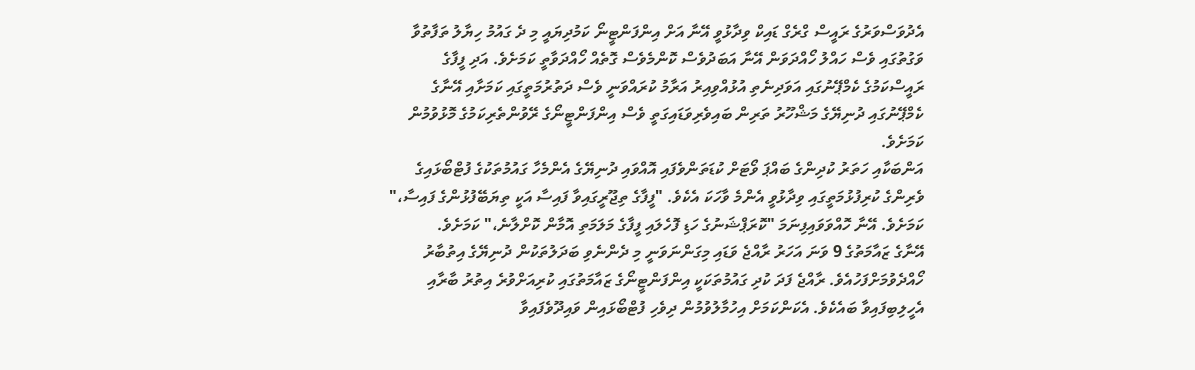އެދުވަސްވަރުގެ ރައީސް ގްރެގް ޑައިކް ވިދާޅުވީ އޭނާ އަށް އިންފަންޓީނޯ ކަމުދިޔައީ މި ދެ ގައުމު ހިޔާލު ތަފާތުވާ ވަގުތުގައި ވެސް ހައްލު ހޯއްދަވަން އޭނާ އަބަދުވެސް ކޮންމެވެސް ގޮތެއް ހޯއްދަވާތީ ކަމަށެވެ. އަދި ފީފާގެ ރައީސްކަމުގެ ކެމްޕޭނުގައި އަވަދިނެތި އުޅުއްވިއިރު އަރާމު ކުރައްވަނީ ވެސް ދަތުރުމަތީގައި ކަމަށާއި އޭނާގެ ކެމްޕޭނުގައި ދުނިޔޭގެ މަޝްހޫރު ތަރިން ބައިވެރިވަޑައިގަތީ ވެސް އިންފަންޓީނޯގެ ރޭވުންތެރިކަމުގެ މޮޅުވުމުން ކަމަށެވެ.
އަންބަކާއި ހަތަރު ކުދިންގެ ބައްޕަ ވޯޓަށް ކުޑަތަންވެފައި އޮއްވައި ދުނިޔޭގެ އެންމެހާ ގައުމުތަކުގެ ފުޓްބޯޅައިގެ ވެރިންގެ ކުރިފުޅުމަތީގައި ވިދާޅުވީ އެންމެ ވާހަކަ އެކެވެ. "ފީފާގެ ތިޖޫރީގައިވާ ފައިސާ އަކީ ތިޔަބޭފުޅުންގެ ފައިސާ،" ކަމަށެވެ. އޭނާ ހޮއްވަވައިފިނަމަ "ކޮރަޕްޝަނުގެ ހަޑި ފޮހެލައި ފީފާގެ މަލަމަތި އޮމާން ކޮށްލާނެ،" ކަމަށެވެ.
އޭނާގެ ޒައާމަތުގެ 9 ވަނަ އަހަރު ރާއްޖެ ވަޑައި މިގަންނަވަނީ މި ދެންނެވި ބަދަލުތަކުން ދުނިޔޭގެ އިތުބާރު ހޯއްދެވުމަށްފަހުއެވެ. ރާއްޖެ ފަދަ ކުދި ގައުމުތަކަކީ އިންފަންޓީނޯގެ ޒައާމަތުގައި ކުރިއަށްވުރެ އިތުރު ބާރާއި އެހީލިބިފައިވާ ބައެކެވެ. އެކަންކަމަށް އިހުމާލުވުމުން ދިވެހި ފުޓްބޯޅައިން ވައިދޫވެފައިވާ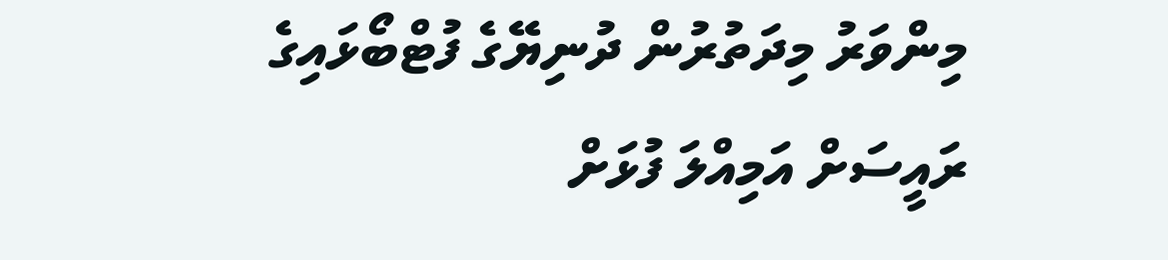މިންވަރު މިދަތުރުން ދުނިޔޭގެ ފުޓްބޯޅައިގެ ރައީސަށް އަމިއްލަ ފުޅަށް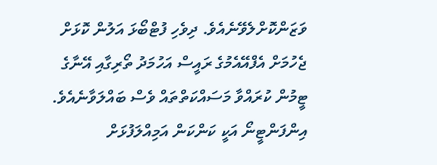ވަޒަންކޮށްލެވޭނެއެވެ. ދިވެހި ފުޓްބޯޅަ އަލުން ކޮޅަށް ޖެހުމަށް އެފްއޭއެމުގެ ރައީސް އަހުމަދު ތޯރިގާއި އޭނާގެ ޓީމުން ކުރައްވާ މަސައްކަތްތައް ވެސް ބައްލަވާނެއެވެ. އިންފަންޓީނޯ އަކީ ކަންކަން އަމިއްލަފުޅަށް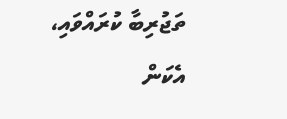ތަޖުރިބާ ކުރައްވައި، އެކަން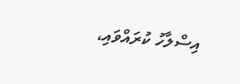އިސްލާހު ކުރައްވައި،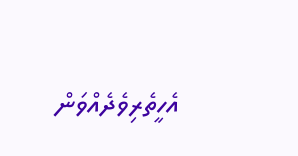އެހީތެރިވެދެއްވަން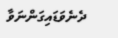ދެނެވަޑައިގަންނަވާ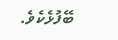ބޭފުޅެކެވެ.